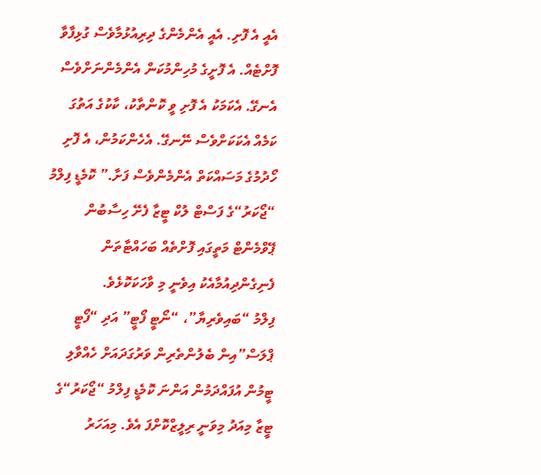އެއީ އެ ފޮށި. އެއީ އެންމެންގެ ދިރިއުޅުމާވެސް ގުޅިފާވާ ފޮށްޓެއް. އެ ފޮށީގެ މުހިންމުކަން އެންމެންނަށްވެސް އެނގޭ. އެކަމަކު އެ ފޮށި ވީ ކޮންތާކު، ކާކުގެ އަތުގަ ކަމެއް އެކަކަށްވެސް ނޭނގޭ. އެހެންކަމުން، އެ ފޮށި ހޯދުމުގެ މަސައްކަތް އެންމެންވެސް ފަށާ.” ކޮމެޑީ ފިލްމު “ޖޯކަރު“ގެ ފަސްޓް ލުކް ޓީޒާ ފެށޭ ހިސާބުން ޕޭވްމެންޓް މަތީގައި ފޮށްތެއް ބަހައްޓާތަން ފެނިގެންދިއުމާއެކު އިވެނީ މި ވާހަކަކޮޅެވެ.
ފިލްމު “ބައިވެރިޔާ”، “ނޯޓީ ފޯޓީ” އަދި “ފޯޓީ ޕްލަސް”އިން ބެލުންތެރިން ވަރުގަދައަށް ހެއްވާލި ޓީމުން އުފައްދަމުން އަންނަ ކޮމެޑީ ފިލްމު “ޖޯކަރު“ގެ ޓީޒާ މިއަދު މިވަނީ ރިލީޒްކޮށްފަ އެވެ. މިއަހަރު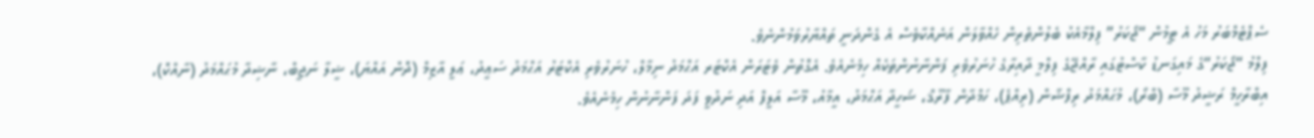ސެޕްޓެމްބަރު މަހު އެ ޓީމުން “ޖޯކަރު” ފިލްމާއެކު ބެލުންތެރިން ހެއްވާލަން އަނެއްކާވެސް އެ ގެންދަނީ ތައްޔާރުވަމުންނެވެ.
ފިލްމު “ޖޯކަރު“ގެ މައިގަނޑު ކާސްޓުގައި ރާއްޖޭގެ ފިލްމީ ދާއިރާގެ ހުނަރުވެރި ފަންނާނުންތަކެއް ހިމެނެއެވެ. އެގޮތުން ވެޓަރަން އެކްޓަރ އަޙްމަދު ނިމާލް، ހުނަރުވެރި އެކްޓަރު އަޙްމަދު ސަޢީދު، ޢަލީ އާޒިމް (ދޮން އައްޔަ)، ޝީލާ ނަޖީބް، ނާޝިދާ މުޙައްމަދު (ނާއްކޮ)، އިބްރާހީމް ރަޝީދު މޫސާ (ބްރޯ)، މުޙައްމަދު ރިފްޝާން (ރިއްޕެ)، ހަމްދާން ފާރޫޤް، ޝަހީދާ އަޙްމަދު، އީމާއު، މޫސާ އަލީފް އަދި ނަދުވީ ފަދަ ފަންނާނުން ހިމެނެއެވެ.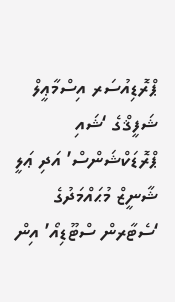ޕްރޮޑިއުސަރ އިސްމާޢީލް ޝަފީޤްގެ ‘ޝައި ޕްރޮޑަކްޝަންސް’ އަދި ޢަލީ ޝާނީޒް މުޙައްމަދުގެ ‘ސެޓާރން ސްޓޫޑިއޯ’ އިން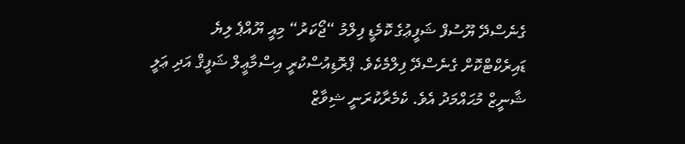ގެނެސްދޭ ޔޫސުފް ޝަފީޢުގެ ކޮމެޑީ ފިލްމު “ޖޯކަރު“ މިއީ ޔޫއްޕެ ލިޔެ ޑައިރެކްޓްކޮށް ގެނެސްދޭ ފިލްމެކެވެ. ޕްރޮޑިއުސްކުރީ އިސްމާޢީލް ޝަފީޤް އަދި ޢަލީ ޝާނީޒް މުޙައްމަދު އެވެ. ކެމެރާކުރަނީ ޝިވާޒް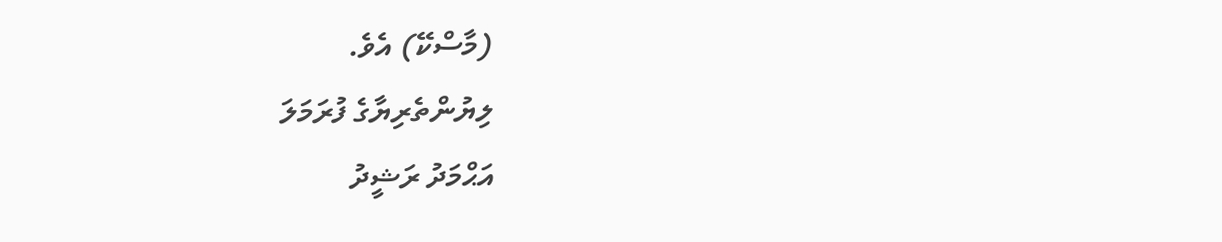(މާސްކޭ) އެވެ.
ލިޔުންތެރިޔާގެ ފުރަމަލަ
އަޙްމަދު ރަޝީދު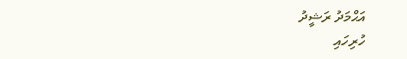އަޙްމަދު ރަޝީދު
ހުރިހައި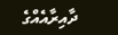ދާއިރާއެއްގެ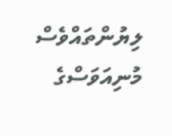ލިޔުންތައްވެސް މުނިއަވަސްގެ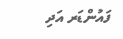ފައުންޑަރ އަދި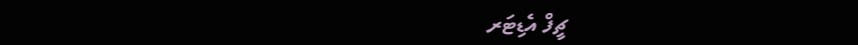ޗީފް އެޑިޓަރ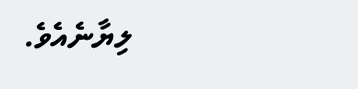ލިޔާނެއެވެ.